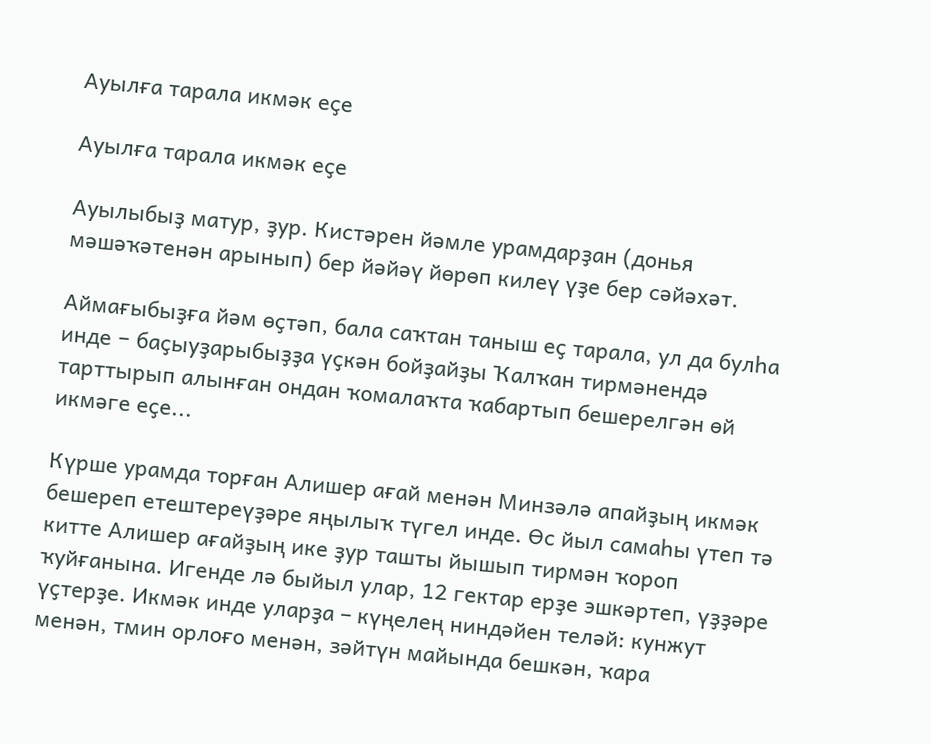Ауылға тарала икмәк еҫе

Ауылға тарала икмәк еҫе

Ауылыбыҙ матур, ҙур. Кистәрен йәмле урамдарҙан (донья мәшәҡәтенән арынып) бер йәйәү йөрөп килеү үҙе бер сәйәхәт.

Аймағыбыҙға йәм өҫтәп, бала саҡтан таныш еҫ тарала, ул да булһа инде − баҫыуҙарыбыҙҙа үҫкән бойҙайҙы Ҡалҡан тирмәнендә тарттырып алынған ондан ҡомалаҡта ҡабартып бешерелгән өй икмәге еҫе...

Күрше урамда торған Алишер ағай менән Минзәлә апайҙың икмәк бешереп етештереүҙәре яңылыҡ түгел инде. Өс йыл самаһы үтеп тә китте Алишер ағайҙың ике ҙур ташты йышып тирмән ҡороп ҡуйғанына. Игенде лә быйыл улар, 12 гектар ерҙе эшкәртеп, үҙҙәре үҫтерҙе. Икмәк инде уларҙа – күңелең ниндәйен теләй: кунжут менән, тмин орлоғо менән, зәйтүн майында бешкән, ҡара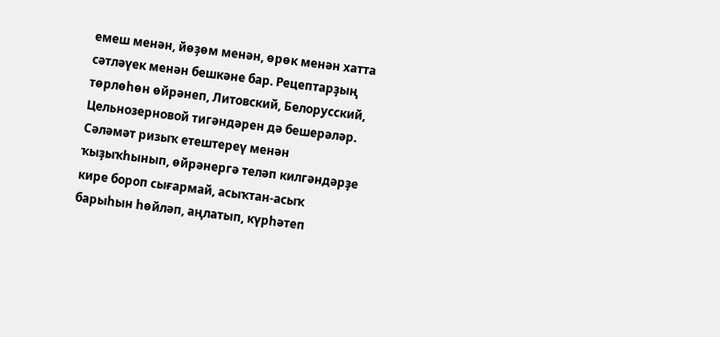емеш менән, йөҙөм менән, өрөк менән хатта сәтләүек менән бешкәне бар. Рецептарҙың төрлөһөн өйрәнеп, Литовский, Белорусский, Цельнозерновой тигәндәрен дә бешерәләр. Сәләмәт ризыҡ етештереү менән ҡыҙыҡһынып, өйрәнергә теләп килгәндәрҙе кире бороп сығармай, асыҡтан-асыҡ барыһын һөйләп, аңлатып, күрһәтеп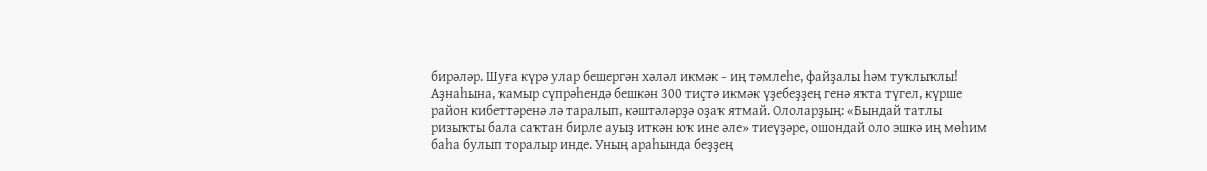бирәләр. Шуға күрә улар бешергән хәләл икмәк − иң тәмлеһе, файҙалы һәм туҡлыҡлы! Аҙнаһына, ҡамыр сүпрәһендә бешкән 300 тиҫтә икмәк үҙебеҙҙең генә яҡта түгел, күрше район кибеттәренә лә таралып, кәштәләрҙә оҙаҡ ятмай. Ололарҙың: «Бындай татлы ризыҡты бала саҡтан бирле ауыҙ иткән юҡ ине әле» тиеүҙәре, ошондай оло эшкә иң мөһим баһа булып торалыр инде. Уның араһында беҙҙең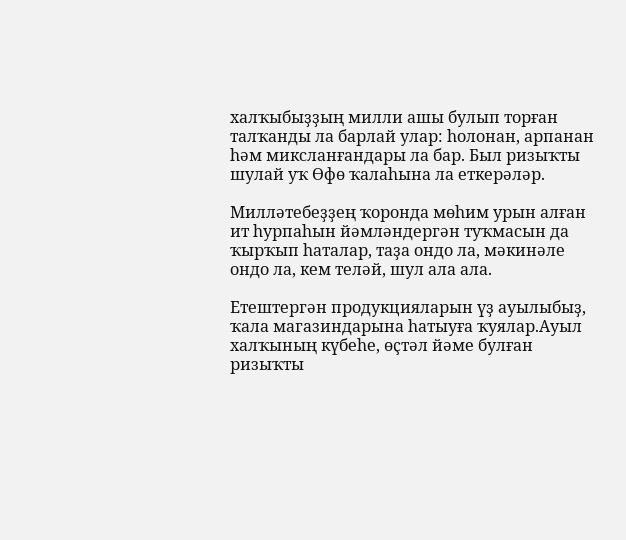халҡыбыҙҙың милли ашы булып торған талҡанды ла барлай улар: һолонан, арпанан һәм миксланғандары ла бар. Был ризыҡты шулай уҡ Өфө ҡалаһына ла еткерәләр.

Милләтебеҙҙең ҡоронда мөһим урын алған ит һурпаһын йәмләндергән туҡмасын да ҡырҡып һаталар, таҙа ондо ла, мәкинәле ондо ла, кем теләй, шул ала ала.

Етештергән продукцияларын үҙ ауылыбыҙ, ҡала магазиндарына һатыуға ҡуялар.Ауыл халҡының күбеһе, өҫтәл йәме булған ризыҡты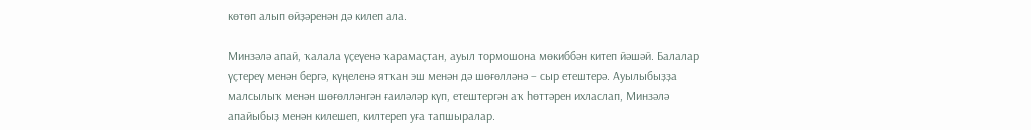көтөп алып өйҙәренән дә килеп ала.

Минзәлә апай, ҡалала үҫеүенә ҡарамаҫтан, ауыл тормошона мөкиббән китеп йәшәй. Балалар үҫтереү менән бергә, күңеленә ятҡан эш менән дә шөғөлләнә – сыр етештерә. Ауылыбыҙҙа малсылыҡ менән шөғөлләнгән ғаиләләр күп, етештергән аҡ һөттәрен ихласлап, Минзәлә апайыбыҙ менән килешеп, килтереп уға тапшыралар.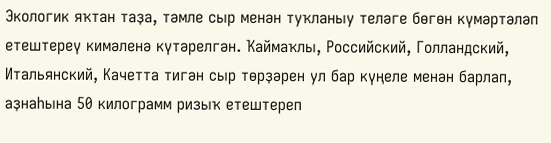Экологик яҡтан таҙа, тәмле сыр менән туҡланыу теләге бөгөн күмәртәләп етештереү кимәленә күтәрелгән. Ҡаймаҡлы, Российский, Голландский, Итальянский, Качетта тигән сыр төрҙәрен ул бар күңеле менән барлап, аҙнаһына 50 килограмм ризыҡ етештереп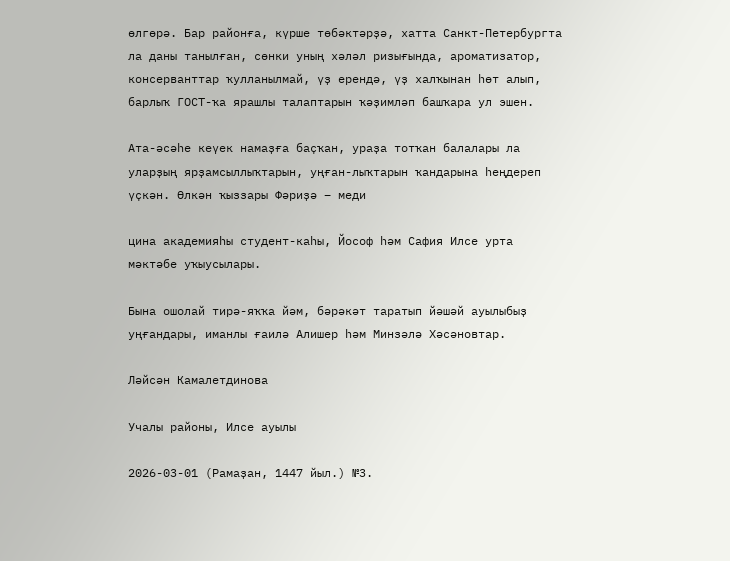өлгөрә. Бар районға, күрше төбәктәрҙә, хатта Санкт-Петербургта ла даны танылған, сөнки уның хәләл ризығында, ароматизатор, консерванттар ҡулланылмай, үҙ ерендә, үҙ халҡынан һөт алып, барлыҡ ГОСТ-ҡа ярашлы талаптарын ҡәҙимләп башҡара ул эшен.

Ата-әсәһе кеүек намаҙға баҫҡан, ураҙа тотҡан балалары ла уларҙың ярҙамсыллыҡтарын, уңған-лыҡтарын ҡандарына һеңдереп үҫкән. Өлкән ҡыззары Фәриҙә – меди

цина академияһы студент-каһы, Йософ һәм Сафия Илсе урта мәктәбе уҡыусылары.

Бына ошолай тирә-яҡҡа йәм, бәрәкәт таратып йәшәй ауылыбыҙ уңғандары, иманлы ғаилә Алишер һәм Минзәлә Хәсәновтар.

Ләйсән Камалетдинова

Учалы районы, Илсе ауылы

2026-03-01 (Рамаҙан, 1447 йыл.) №3.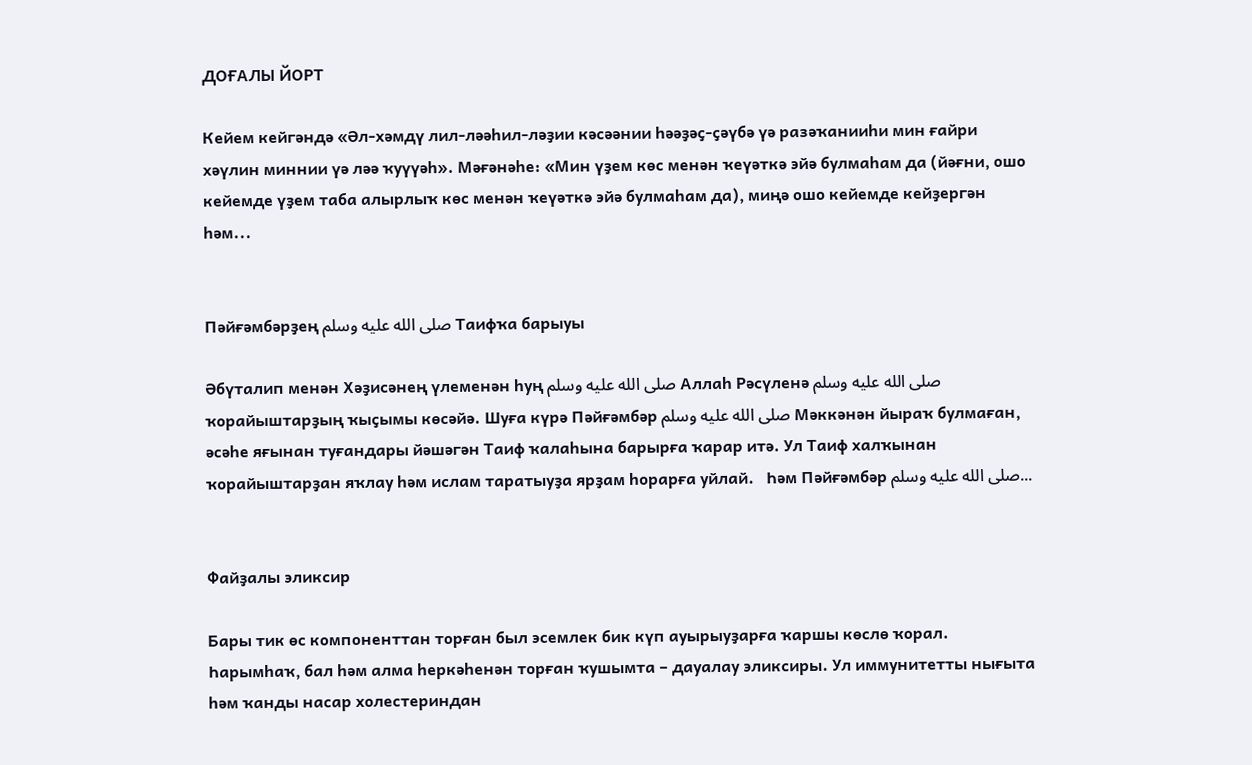ДОҒАЛЫ ЙОРТ

Кейем кейгәндә «Әл-хәмдү лил-ләәһил-ләҙии кәсәәнии һәәҙәҫ-ҫәүбә үә разәҡанииһи мин ғайри хәүлин миннии үә ләә ҡуүүәһ». Мәғәнәһе: «Мин үҙем көс менән ҡеүәткә эйә булмаһам да (йәғни, ошо кейемде үҙем таба алырлыҡ көс менән ҡеүәткә эйә булмаһам да), миңә ошо кейемде кейҙергән һәм...


Пәйғәмбәрҙең صلى الله عليه وسلم Таифҡа барыуы

Әбүталип менән Хәҙисәнең үлеменән һуң صلى الله عليه وسلم Аллаһ Рәсүленә صلى الله عليه وسلم ҡорайыштарҙың ҡыҫымы көсәйә. Шуға күрә Пәйғәмбәр صلى الله عليه وسلم Мәккәнән йыраҡ булмаған, әсәһе яғынан туғандары йәшәгән Таиф ҡалаһына барырға ҡарар итә. Ул Таиф халҡынан ҡорайыштарҙан яҡлау һәм ислам таратыуҙа ярҙам һорарға уйлай.   Һәм Пәйғәмбәр صلى الله عليه وسلم...


Файҙалы эликсир

Бары тик өс компоненттан торған был эсемлек бик күп ауырыуҙарға ҡаршы көслө ҡорал. Һарымһаҡ, бал һәм алма һеркәһенән торған ҡушымта – дауалау эликсиры. Ул иммунитетты нығыта һәм ҡанды насар холестериндан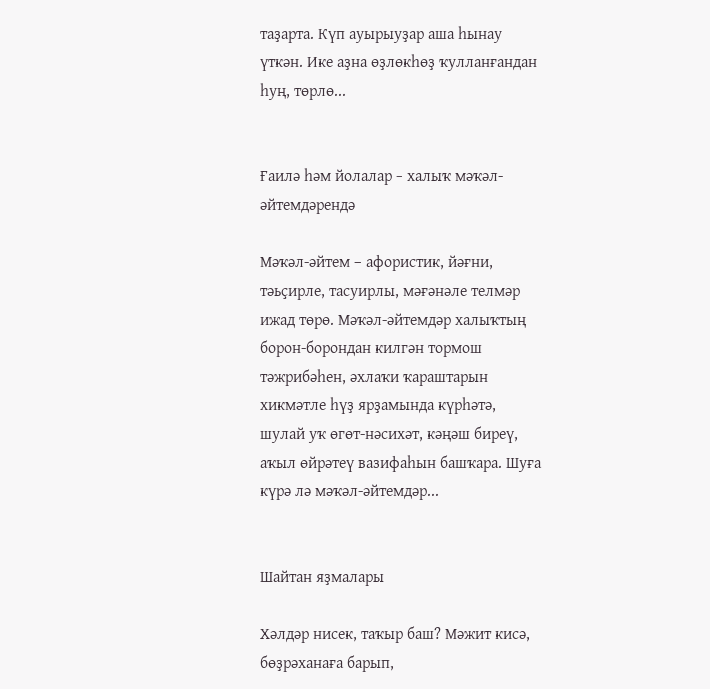таҙарта. Күп ауырыуҙар аша һынау үткән. Ике аҙна өҙлөкһөҙ ҡулланғандан һуң, төрлө...


Ғаилә һәм йолалар − халыҡ мәҡәл-әйтемдәрендә

Мәҡәл-әйтем – афористик, йәғни, тәьҫирле, тасуирлы, мәғәнәле телмәр ижад төрө. Мәҡәл-әйтемдәр халыҡтың борон-борондан килгән тормош тәжрибәһен, әхлаҡи ҡараштарын хикмәтле һүҙ ярҙамында күрһәтә, шулай уҡ өгөт-нәсихәт, кәңәш биреү, аҡыл өйрәтеү вазифаһын башҡара. Шуға күрә лә мәҡәл-әйтемдәр...


Шайтан яҙмалары

Хәлдәр нисек, таҡыр баш? Мәжит кисә, бөҙрәханаға барып,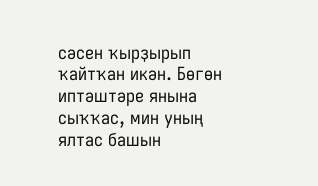сәсен ҡырҙырып ҡайтҡан икән. Бөгөн иптәштәре янына сыҡҡас, мин уның ялтас башын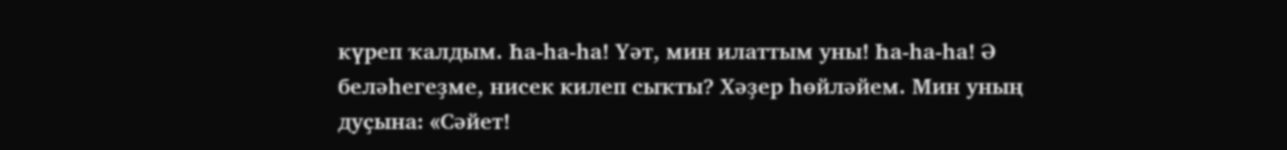күреп ҡалдым. Һа-һа-һа! Үәт, мин илаттым уны! Һа-һа-һа! Ә беләһегеҙме, нисек килеп сыҡты? Хәҙер һөйләйем. Мин уның дуҫына: «Сәйет!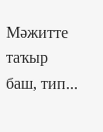Мәжитте таҡыр баш, тип...